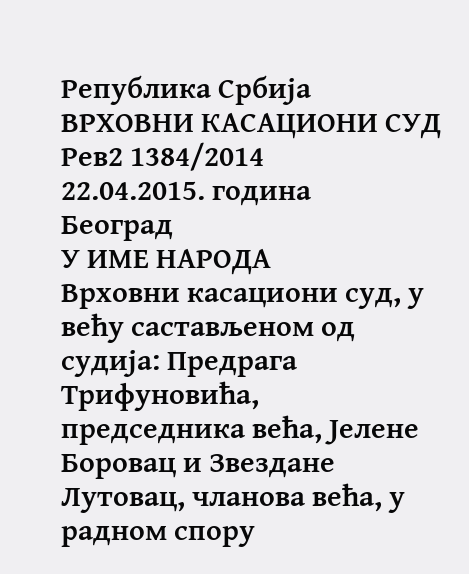Република Србија
ВРХОВНИ КАСАЦИОНИ СУД
Рев2 1384/2014
22.04.2015. година
Београд
У ИМЕ НАРОДА
Врховни касациони суд, у већу састављеном од судија: Предрага Трифуновића, председника већа, Јелене Боровац и Звездане Лутовац, чланова већа, у радном спору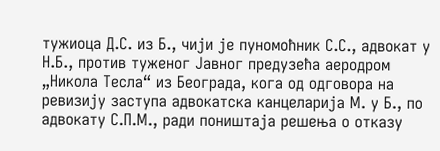тужиоца Д.С. из Б., чији је пуномоћник С.С., адвокат у Н.Б., против туженог Јавног предузећа аеродром „Никола Тесла“ из Београда, кога од одговора на ревизију заступа адвокатска канцеларија М. у Б., по адвокату С.П.М., ради поништаја решења о отказу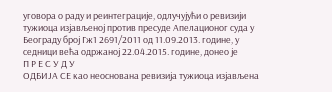уговора о раду и реинтеграције, одлучујући о ревизији тужиоца изјављеној против пресуде Апелационог суда у Београду број Гж1 2691/2011 од 11.09.2013. године, у седници већа одржаној 22.04.2015. године, донео је
П Р Е С У Д У
ОДБИЈА СЕ као неоснована ревизија тужиоца изјављена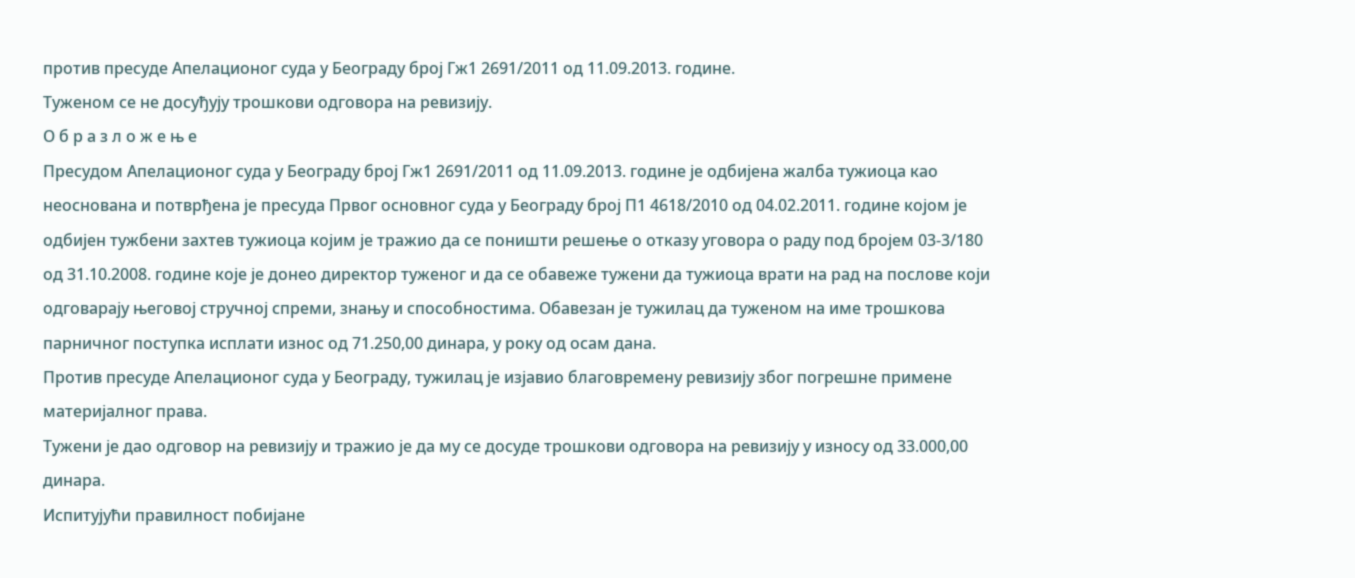против пресуде Апелационог суда у Београду број Гж1 2691/2011 од 11.09.2013. године.
Туженом се не досуђују трошкови одговора на ревизију.
О б р а з л о ж е њ е
Пресудом Апелационог суда у Београду број Гж1 2691/2011 од 11.09.2013. године је одбијена жалба тужиоца као неоснована и потврђена је пресуда Првог основног суда у Београду број П1 4618/2010 од 04.02.2011. године којом је одбијен тужбени захтев тужиоца којим је тражио да се поништи решење о отказу уговора о раду под бројем 03-3/180 од 31.10.2008. године које је донео директор туженог и да се обавеже тужени да тужиоца врати на рад на послове који одговарају његовој стручној спреми, знању и способностима. Обавезан је тужилац да туженом на име трошкова парничног поступка исплати износ од 71.250,00 динара, у року од осам дана.
Против пресуде Апелационог суда у Београду, тужилац је изјавио благовремену ревизију због погрешне примене материјалног права.
Тужени је дао одговор на ревизију и тражио је да му се досуде трошкови одговора на ревизију у износу од 33.000,00 динара.
Испитујући правилност побијане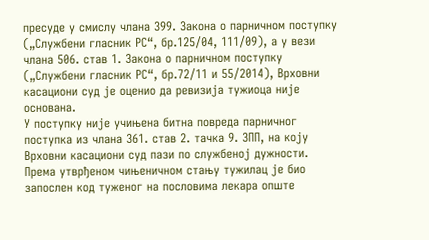пресуде у смислу члана 399. Закона о парничном поступку („Службени гласник РС“, бр.125/04, 111/09), а у вези члана 506. став 1. Закона о парничном поступку („Службени гласник РС“, бр.72/11 и 55/2014), Врховни касациони суд је оценио да ревизија тужиоца није основана.
У поступку није учињена битна повреда парничног поступка из члана 361. став 2. тачка 9. ЗПП, на коју Врховни касациони суд пази по службеној дужности.
Према утврђеном чињеничном стању тужилац је био запослен код туженог на пословима лекара опште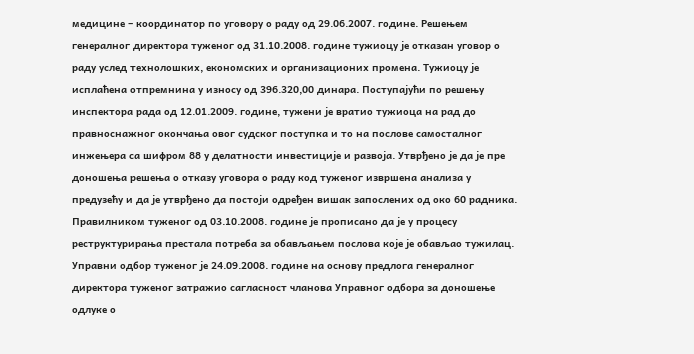медицине – координатор по уговору о раду од 29.06.2007. године. Решењем генералног директора туженог од 31.10.2008. године тужиоцу је отказан уговор о раду услед технолошких, економских и организационих промена. Тужиоцу је исплаћена отпремнина у износу од 396.320,00 динара. Поступајући по решењу инспектора рада од 12.01.2009. године, тужени је вратио тужиоца на рад до правноснажног окончања овог судског поступка и то на послове самосталног инжењера са шифром 88 у делатности инвестиције и развоја. Утврђено је да је пре доношења решења о отказу уговора о раду код туженог извршена анализа у предузећу и да је утврђено да постоји одређен вишак запослених од око 60 радника. Правилником туженог од 03.10.2008. године је прописано да је у процесу реструктурирања престала потреба за обављањем послова које је обављао тужилац. Управни одбор туженог је 24.09.2008. године на основу предлога генералног директора туженог затражио сагласност чланова Управног одбора за доношење одлуке о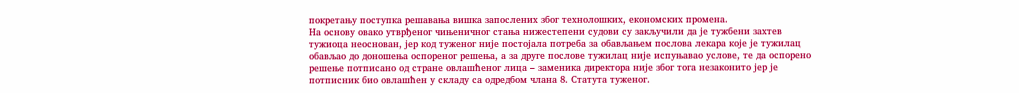покретању поступка решавања вишка запослених због технолошких, економских промена.
На основу овако утврђеног чињеничног стања нижестепени судови су закључили да је тужбени захтев тужиоца неоснован, јер код туженог није постојала потреба за обављањем послова лекара које је тужилац обављао до доношења оспореног решења, а за друге послове тужилац није испуњавао услове, те да оспорено решење потписано од стране овлашћеног лица – заменика директора није због тога незаконито јер је потписник био овлашћен у складу са одредбом члана 8. Статута туженог.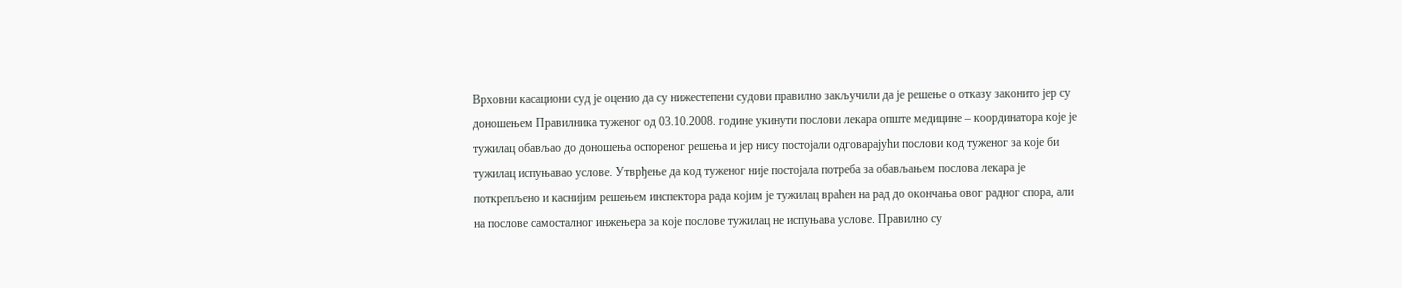Врховни касациони суд је оценио да су нижестепени судови правилно закључили да је решење о отказу законито јер су доношењем Правилника туженог од 03.10.2008. године укинути послови лекара опште медицине – координатора које је тужилац обављао до доношења оспореног решења и јер нису постојали одговарајући послови код туженог за које би тужилац испуњавао услове. Утврђење да код туженог није постојала потреба за обављањем послова лекара је поткрепљено и каснијим решењем инспектора рада којим је тужилац враћен на рад до окончања овог радног спора, али на послове самосталног инжењера за које послове тужилац не испуњава услове. Правилно су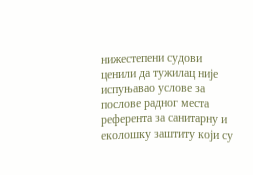нижестепени судови ценили да тужилац није испуњавао услове за послове радног места референта за санитарну и еколошку заштиту који су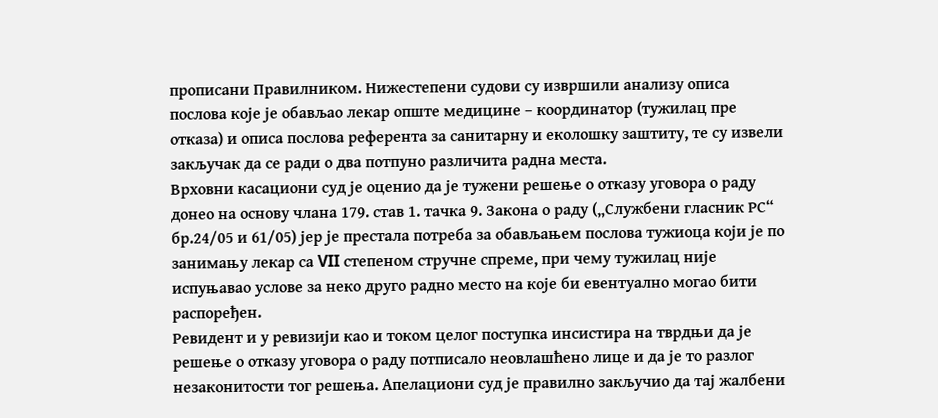прописани Правилником. Нижестепени судови су извршили анализу описа послова које је обављао лекар опште медицине – координатор (тужилац пре отказа) и описа послова референта за санитарну и еколошку заштиту, те су извели закључак да се ради о два потпуно различита радна места.
Врховни касациони суд је оценио да је тужени решење о отказу уговора о раду донео на основу члана 179. став 1. тачка 9. Закона о раду („Службени гласник РС“ бр.24/05 и 61/05) јер је престала потреба за обављањем послова тужиоца који је по занимању лекар са VII степеном стручне спреме, при чему тужилац није испуњавао услове за неко друго радно место на које би евентуално могао бити распоређен.
Ревидент и у ревизији као и током целог поступка инсистира на тврдњи да је решење о отказу уговора о раду потписало неовлашћено лице и да је то разлог незаконитости тог решења. Апелациони суд је правилно закључио да тај жалбени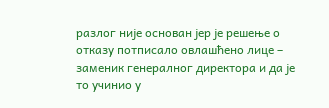разлог није основан јер је решење о отказу потписало овлашћено лице – заменик генералног директора и да је то учинио у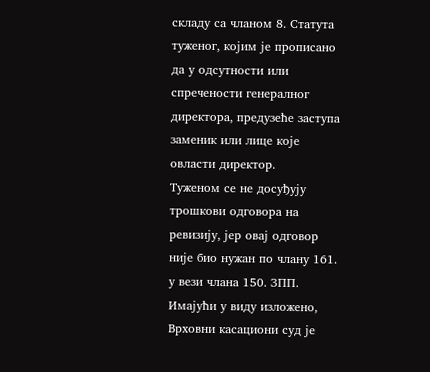складу са чланом 8. Статута туженог, којим је прописано да у одсутности или спречености генералног директора, предузеће заступа заменик или лице које овласти директор.
Туженом се не досуђују трошкови одговора на ревизију, јер овај одговор није био нужан по члану 161. у вези члана 150. ЗПП.
Имајући у виду изложено, Врховни касациони суд је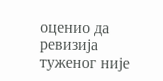оценио да ревизија туженог није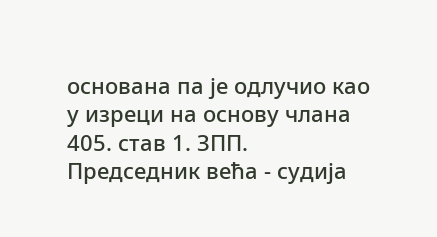основана па је одлучио као у изреци на основу члана 405. став 1. ЗПП.
Председник већа - судија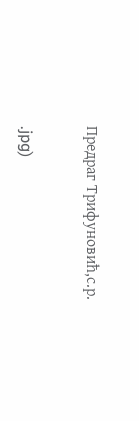Предраг Трифуновић,с.р.

.jpg)